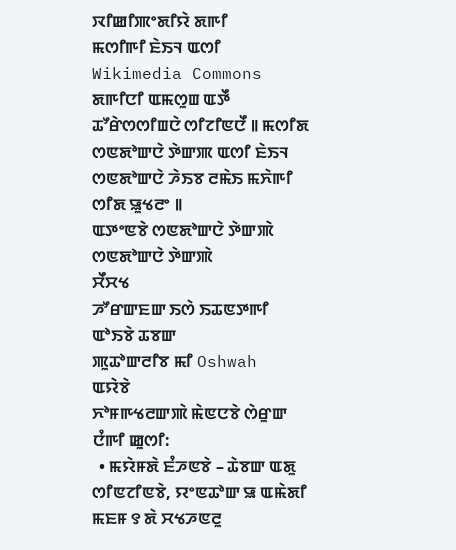ꯋꯤꯀꯤꯄꯦꯗꯤꯌꯥ ꯗꯒꯤ
ꯃꯁꯤꯒꯤ ꯐꯥꯏꯜ ꯑꯁꯤ Wikimedia Commons ꯗꯒꯤꯅꯤ ꯑꯃꯁꯨꯡ ꯑꯇꯩ ꯊꯧꯔꯥꯁꯁꯤꯡꯅꯥ ꯁꯤꯖꯤꯟꯅꯩ ꯫ ꯃꯁꯤꯗ ꯁꯟꯗꯣꯛꯅꯥ ꯇꯥꯛꯄ ꯑꯁꯤ ꯐꯥꯏꯜ ꯁꯟꯗꯣꯛꯅꯥ ꯍꯥꯏꯕ ꯂꯃꯥꯏ ꯃꯈꯥꯒꯤ ꯁꯤꯗ ꯎꯨꯠꯂꯦ ꯫
ꯑꯇꯦꯟꯕꯥ ꯁꯟꯗꯣꯛꯅꯥ ꯇꯥꯛꯄꯥ
ꯁꯟꯗꯣꯛꯅꯥ ꯇꯥꯛꯄꯥ
ꯆꯩꯆꯠ
ꯍꯧꯔꯛꯐꯛ ꯏꯁꯥ ꯏꯊꯟꯇꯒꯤ ꯑꯣꯏꯕꯥ ꯊꯕꯛ
ꯄꯨꯊꯣꯛꯂꯤꯕ ꯃꯤ Oshwah
ꯑꯌꯥꯕꯥ
ꯈꯣꯝꯒꯠꯂꯛꯄꯥ ꯃꯥꯟꯅꯕꯥ ꯁꯥꯔꯨꯛ
ꯅꯪꯒꯤ ꯀꯨꯁꯤ:
  • ꯃꯌꯥꯝꯗꯥ ꯐꯪꯍꯟꯕꯥ – ꯊꯥꯕꯛ ꯑꯗꯨ ꯁꯤꯟꯖꯤꯟꯕꯥ, ꯌꯦꯟꯊꯣꯛ ꯎ ꯑꯃꯥꯗꯤ ꯃꯐꯝ ꯱ ꯗꯥ ꯆꯠꯍꯟꯂꯨ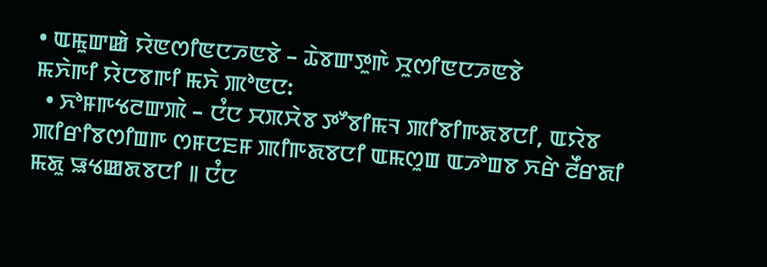• ꯑꯃꯨꯛꯀꯥ ꯌꯥꯟꯁꯤꯟꯅꯍꯟꯕꯥ – ꯊꯥꯕꯛꯇꯨꯒꯥ ꯆꯨꯁꯤꯟꯅꯍꯟꯕꯥ
ꯃꯈꯥꯒꯤ ꯌꯥꯅꯕꯒꯤ ꯃꯈꯥ ꯄꯣꯟꯅ:
  • ꯈꯣꯝꯒꯠꯂꯛꯄꯥ – ꯅꯪꯅ ꯆꯞꯆꯥꯕ ꯇꯧꯕꯤꯃꯜ ꯄꯤꯕꯤꯒꯗꯕꯅꯤ, ꯑꯌꯥꯕ ꯄꯤꯔꯤꯕꯁꯤꯡꯒ ꯁꯝꯅꯐꯝ ꯄꯤꯒꯗꯕꯅꯤ ꯑꯃꯁꯨꯡ ꯑꯍꯣꯡꯕ ꯈꯔꯥ ꯂꯩꯔꯗꯤ ꯃꯗꯨ ꯎꯠꯀꯗꯕꯅꯤ ꯫ ꯅꯪꯅ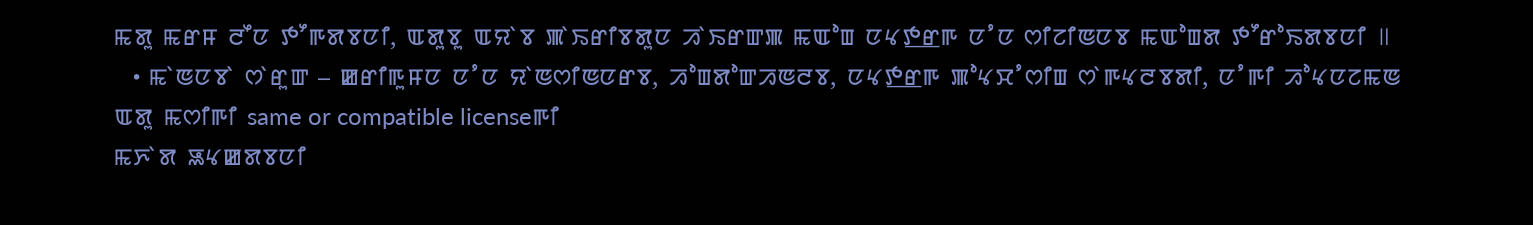ꯃꯗꯨ ꯃꯔꯝ ꯂꯩꯅ ꯇꯧꯒꯗꯕꯅꯤ, ꯑꯗꯨꯕꯨ ꯑꯌꯥꯕ ꯄꯥꯏꯔꯤꯕꯗꯨꯅ ꯍꯥꯏꯔꯛꯄ ꯃꯑꯣꯡ ꯅꯠꯇ꯭ꯔꯒ ꯅꯪꯅ ꯁꯤꯖꯤꯟꯅꯕ ꯃꯑꯣꯡꯗ ꯇꯧꯔꯣꯏꯗꯕꯅꯤ ꯫
  • ꯃꯥꯟꯅꯕꯥ ꯁꯥꯔꯨꯛ – ꯀꯔꯤꯒꯨꯝꯅ ꯅꯪꯅ ꯌꯥꯟꯁꯤꯟꯅꯔꯕ, ꯍꯣꯡꯗꯣꯛꯍꯟꯂꯕ, ꯅꯠꯇ꯭ꯔꯒ ꯄꯣꯠꯆꯪꯁꯤꯡ ꯁꯥꯒꯠꯂꯕꯗꯤ, ꯅꯪꯒꯤ ꯍꯣꯠꯅꯖꯃꯟ ꯑꯗꯨ ꯃꯁꯤꯒꯤ same or compatible licenseꯒꯤ
ꯃꯈꯥꯗ ꯎꯠꯀꯗꯕꯅꯤ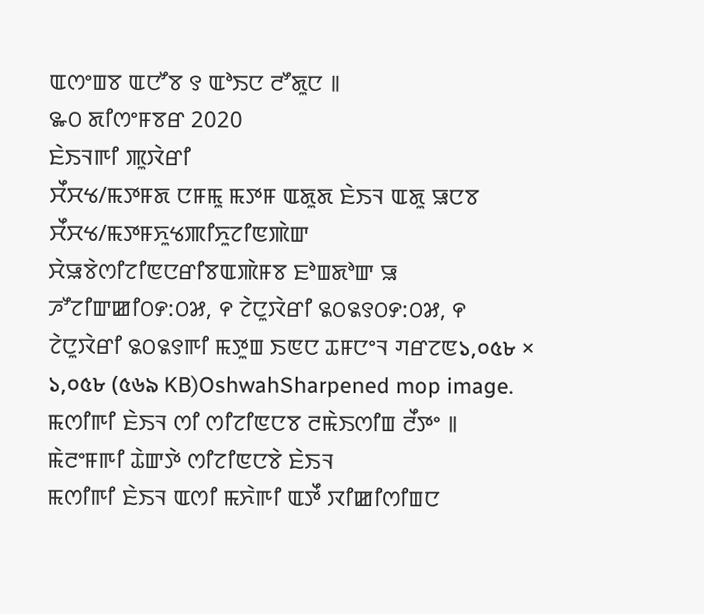ꯑꯁꯦꯡꯕ ꯑꯅꯧꯕ ꯱ ꯑꯣꯏꯅ ꯂꯧꯗꯨꯅ ꯫
꯳꯰ ꯗꯤꯁꯦꯝꯕꯔ 2020
ꯐꯥꯏꯜꯒꯤ ꯄꯨꯋꯥꯔꯤ
ꯆꯩꯆꯠ/ꯃꯇꯝꯗ ꯅꯝꯃꯨ ꯃꯇꯝ ꯑꯗꯨꯗ ꯐꯥꯏꯜ ꯑꯗꯨ ꯎꯅꯕ
ꯆꯩꯆꯠ/ꯃꯇꯝꯈꯨꯠꯄꯤꯈꯨꯖꯤꯟꯄꯥꯛ ꯆꯥꯎꯕꯥꯁꯤꯖꯤꯟꯅꯔꯤꯕꯑꯄꯥꯝꯕ ꯐꯣꯡꯗꯣꯛ ꯎ
ꯍꯧꯖꯤꯛꯀꯤ꯰꯸:꯰꯷, ꯵ ꯖꯥꯅꯨꯋꯥꯔꯤ ꯲꯰꯲꯱꯰꯸:꯰꯷, ꯵ ꯖꯥꯅꯨꯋꯥꯔꯤ ꯲꯰꯲꯱ꯒꯤ ꯃꯇꯨꯡ ꯏꯟꯅ ꯊꯝꯅꯦꯜ ꯚꯔꯖꯟ১,০৫৮ × ১,০৫৮ (৫৬৯ KB)OshwahSharpened mop image.
ꯃꯁꯤꯒꯤ ꯐꯥꯏꯜ ꯁꯤ ꯁꯤꯖꯤꯟꯅꯕ ꯂꯃꯥꯏꯁꯤꯡ ꯂꯩꯇꯦ ꯫
ꯃꯥꯂꯦꯝꯒꯤ ꯊꯥꯛꯇꯥ ꯁꯤꯖꯤꯟꯅꯕꯥ ꯐꯥꯏꯜ
ꯃꯁꯤꯒꯤ ꯐꯥꯏꯜ ꯑꯁꯤ ꯃꯈꯥꯒꯤ ꯑꯇꯩ ꯋꯤꯀꯤꯁꯤꯡꯅ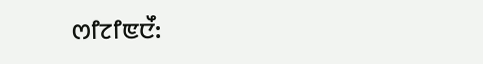ꯁꯤꯖꯤꯟꯅꯩ: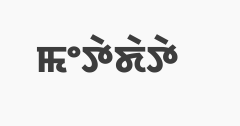ꯃꯦꯇꯥꯗꯥꯇꯥ